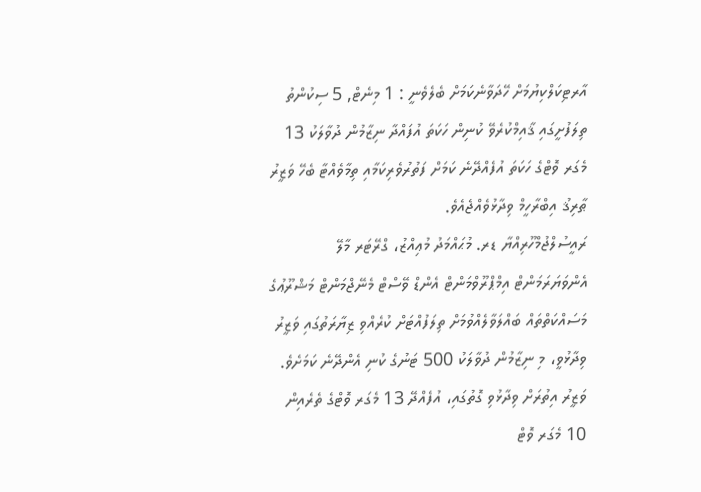އާރޓިކަލްކިޔުމަށް ހޭދަވާނެކަމަށް ބެލެވެނީ : 1 މިނެޓް, 5 ސިކުންތު
ތިލަފުށީގައި ޤާއިމްކުރެވޭ ކުނިން ހަކަތަ އުފައްދާ ނިޒާމުން ދުވާލަކު 13 މެގަރ ވޮޓްގެ ހަކަތަ އުފެއްދޭނެ ކަމަށް ފަތުރުވެރިކަމާއި ތިމާވެއްޓާ ބެހޭ ވަޒީރު ޠާރިޤު އިބްރާހީމް ވިދާޅުވެއްޖެއެވެ.
ރައީސުލްޖުމްހޫރިއްޔާ ޑރ. މުޙައްމަދު މުޢިއްޒު، ގްރޭޓަރ މާލޭ އެންވަޔަރަމަންޓް އިމްޕްރޫވްމަންޓް އެންޑް ވޭސްޓް މެނޭޖްމަންޓް މަޝްރޫޢުގެ މަސައްކަތްތައް ބައްލަވާލެއްވުމަށް ތިލަފުއްޓަށް ކުރެއްވި ޒިޔާރަތުގައި ވަޒީރު ވިދާޅުވީ، މި ނިޒާމުން ދުވާލަކު 500 ޓަނުގެ ކުނި އެންދޭނެ ކަމަށެވެ.
ވަޒީރު އިތުރަށް ވިދާޅުވި ގޮތުގައި، އުފެއްދޭ 13 މެގަރ ވޮޓްގެ ތެރެއިން 10 މެގަރ ވޮޓް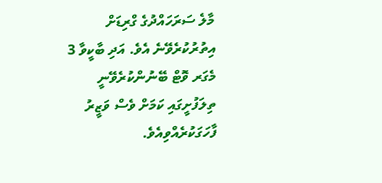މާލެ ސަރަހައްދުގެ ގްރިޑަށް އިތުރުކުރެވޭނެ އެވެ. އަދި ބާކީވާ 3 މެގަރ ވޮޓް ބޭނުންކުރެވޭނީ ތިލަފުށީގައި ކަމަށް ވެސް ވަޒީރު ފާހަގަކުރެއްވިއެވެ.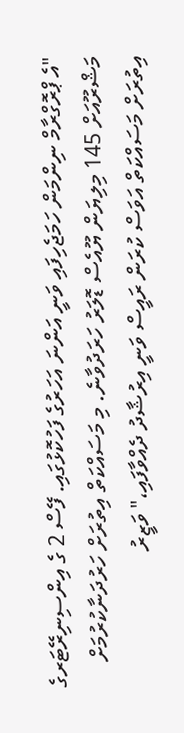"އެ ޕްރޮގްރާމް ނިންމަން ހަމަޖެހިފައި ވަނީ އަންނަ އަހަރުގެ ފަހުކޮޅުގައި. ފޭސް 2 ގެ އިންސިނިރޭޓަރގެ މަޝްރޫއަށް 145 މިލިޔަން ޔޫއެސް ޑޮލަރު ހަރަދުވާނެ. މި މަސައްކަތް އިތުރަށް ހަރުދަނާކުރުމަށް އިތުރަށް މަސައްކަތް އަވަސް ކުރަން ރައީސް ވަނީ އިރުޝާދު ދެއްވާފައި،" ވަޒީރު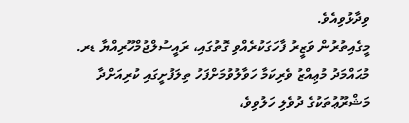ވިދާޅުވިއެވެ.
މީގެއިތުރުން ވަޒީރު ފާހަގަކުރެއްވި ގޮތުގައި، ރައީސުލްޖުމްހޫރިއްޔާ ޑރ. މުޙައްމަދު މުޢިއްޒު ވެރިކަމާ ހަވާލުވުމަށްފަހު ތިލަފުށީގައި ކުރިއަށްދާ މަޝްރޫޢުތަކުގެ ދުވެލި ހަލުވިވެ،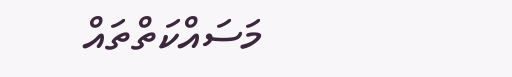މަސައްކަތްތައް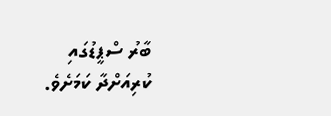ބާރު ސްޕީޑުގައި ކުރިއަށްދާ ކަމަށެވެ.